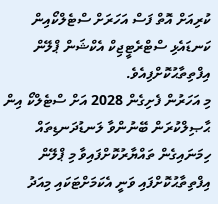ކުރިއަށް އޮތް ފަސް އަހަރަށް ސްޓެލްކޯއިން ކަނޑައެޅި ސްޓްރެޓީޖިކް އެކްޝަން ޕްލޭން އިފްތިތާޙުކޮށްފިއެވެ.
މި އަހަރުން ފެށިގެން 2028 އަށް ސްޓެލްކޯ އިން ޙާޞިލްކުރަން ބޭނުންވާ ލަނޑުދަނޑިތައް ހިމަނައިގެން ތައްޔާރުކޮށްފައިވާ މި ޕްލޭން އިފްތިތާޙުކޮށްފައި ވަނީ އެކަމަށްޓަކައި މިއަދު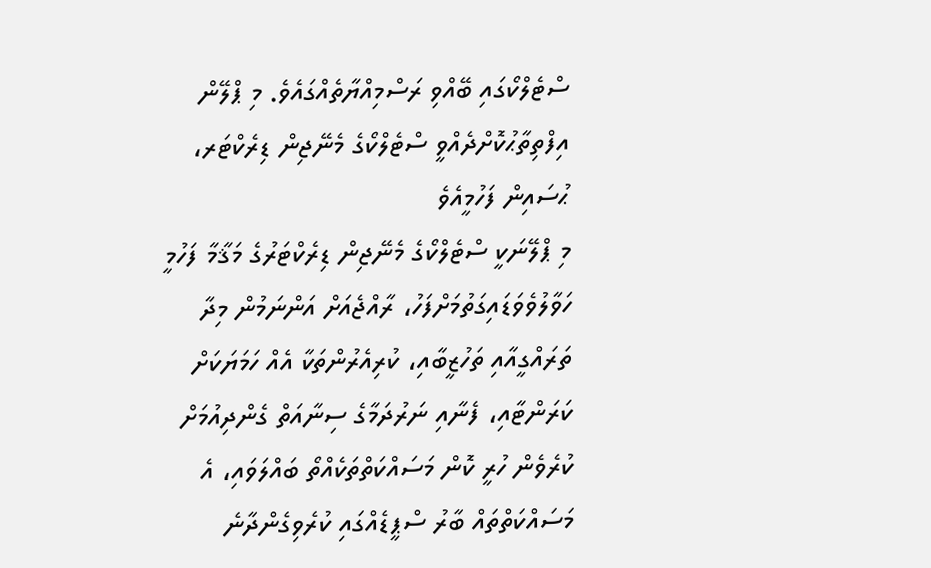ސްޓެލްކޯގައި ބޭއްވި ރަސްމިއްޔާތެއްގައެވެ. މި ޕްލޭން އިފްތިތާޙުކޮށްދެއްވީ ސްޓެލްކޯގެ މެނޭޖިން ޑިރެކްޓަރ، ޙުސައިން ފަހުމީއެވެ
މި ޕްލޭނަކީ ސްޓެލްކޯގެ މެނޭޖިން ޑިރެކްޓަރުގެ މަޤާމާ ފަހުމީ ހަވާލުވެވަޑައިގަތުމަށްފަހު، ރާއްޖެއަށް އަންނަމުން މިދާ ތަރައްގީއާއި ތަހުޒީބާއި، ކުރިއެރުންތަކާ އެއް ހަމަޔަކަށް ކަރަންޓާއި، ފެނާއި ނަރުދަމާގެ ސިނާއަތް ގެންދިއުމަށް ކުރެވެން ހުރީ ކޮން މަސައްކަތްތަކެއްތޯ ބައްލަވައި، އެ މަސައްކަތްތައް ބާރު ސްޕީޑެއްގައި ކުރެވިގެންދާނެ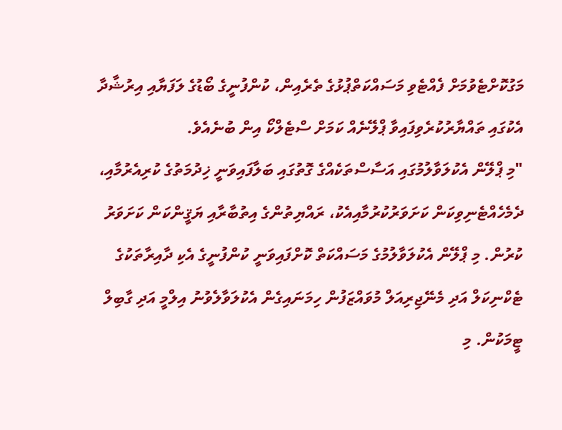މަގުކޮށްޓެވުމަށް ފެއްޓެވި މަސައްކަތްޕުޅުގެ ތެރެއިން، ކުންފުނީގެ ބޯޑުގެ ލަފަޔާއި އިރުޝާދާ އެކުގައި ތައްޔާރުކުރެވިފައިވާ ޕްލޭނެއް ކަމަށް ސްޓެލްކޯ އިން ބުނެއެވެ.
"މި ޕްލޭން އެކުލަވާލުމުގައި އަސާސްތަކެއްގެ ގޮތުގައި ބަލާފައިވަނީ ޚިދުމަތުގެ ކުރިއެރުމާއި، ދެމެހެއްޓެނިވިކަން ކަށަވަރުކުރުމާއިއެކު، ރައްޔިތުންގެ އިތުބާރާއި ޔަޤީންކަން ކަށަވަރު ކުރުން. މި ޕްލޭން އެކުލަވާލުމުގެ މަސައްކަތް ކޮށްފައިވަނީ ކުންފުނީގެ އެކި ދާއިރާތަކުގެ ޓެކްނިކަލް އަދި މެނޭޖިރިއަލް މުވައްޒަފުން ހިމަނައިގެން އެކުލަވާލެވުނު އިލްމީ އަދި ގާބިލް ޓީމަކުން. މި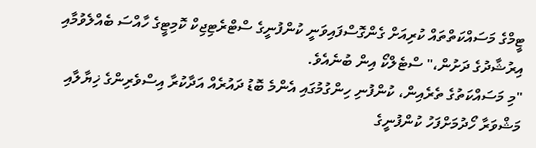ޓީމްގެ މަސައްކަތްތައް ކުރިއަށް ގެންގޮސްފައިވަނީ ކުންފުނީގެ ސްޓްރެޓިޖިކް ކޮމިޓީގެ ހާއްސަ ބެއްލެވުމާއި އިރުޝާދުގެ ދަށުން،" ސްޓެލްކޯ އިން ބުނެއެވެ.
"މި މަސައްކަތުގެ ތެރެއިން، ކުންފުނި ހިންގުމުގައި އެންމެ ބޮޑު ދައުރެއް އަދާކުރާ އިސްވެރިންގެ ޚިޔާލާއި މަޝްވަރާ ހޯދުމަށްފަހު ކުންފުނީގެ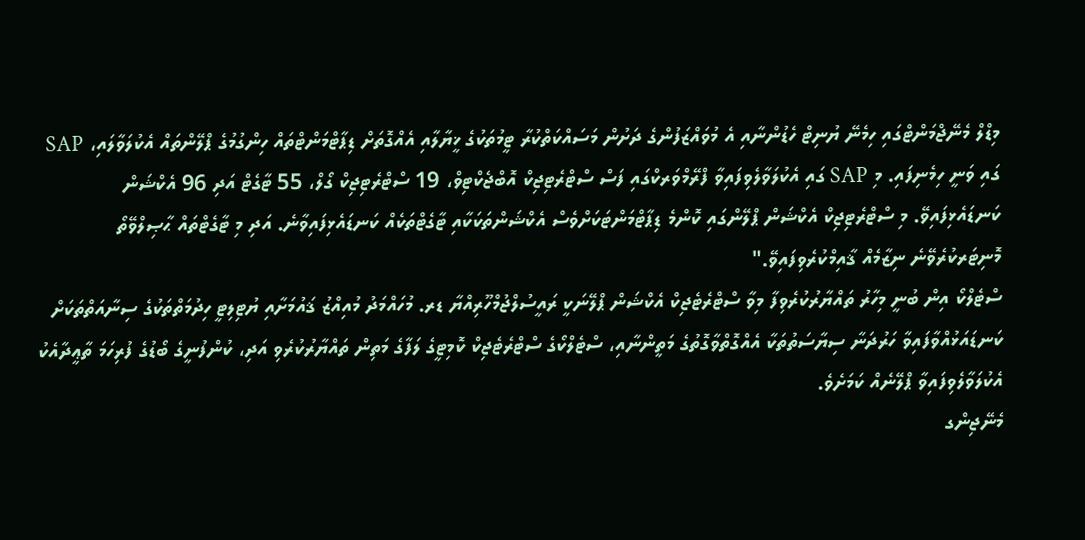މިޑްލް މެނޭޖްމަންޓްގައި ހިމެނޭ ޔުނިޓް ހެޑުންނާއި އެ މުވައްޒަފުންގެ ދަށުން މަސައްކަތްކުރާ ޓީމުތަކުގެ ޚީޔާލާއި އެއްގޮތަށް ޑިޕާޓްމަންޓްތައް ހިންގުމުގެ ޕްލޭންތައް އެކުލަވާލައި، SAP ގައި ވަނީ ހިމެނިފައި. މި SAP ގައި އެކުލަވާލެވިފައިވާ ފްރޭމްވަރކްގައި ފަސް ސްޓްރެޓިޖިކް އޮބްޖެކްޓިވް، 19 ސްޓްރެޓިޖިކް ގޯލް، 55 ޓާގެޓް އަދި 96 އެކްޝަން ކަނޑައެޅިފައިވޭ. މި ސްޓްރެޓިޖިކް އެކްޝަން ޕްލޭންގައި ކޮންމެ ޑިޕާޓްމަންޓަކަށްވެސް އެކްޝަންތަކަކާއި ޓާގެޓްތަކެއް ކަނޑައެޅިފައިވާނެ. އަދި މި ޓާގެޓްތައް ޙާޞިލްވޭތޯ މޮނިޓަރކުރެވޭނެ ނިޒާމެއް ޤާއިމްކުރެވިފައިވޭ."
ސްޓެލްކޯ އިން ބުނީ މިހާރު ތައްޔާރުކުރެވިފާ މިވާ ސްޓްރެޓެޖިކް އެކްޝަން ޕްލޭނަކީ ރައީސުލްޖުމްހޫރިއްޔާ ޑރ. މުހައްމަދު މުއިއްޒު ޤައުމަށާއި ޔުޓިލިޓީ ހިދުމަތްތަކުގެ ސިނާއަތްތަކަށް ކަނޑައަޅުއްވާފައިވާ ހަރުދަނާ ސިޔާސަތުތަކާ އެއްގޮތްވާގޮތުގެ މަތީންނާއި، ސްޓެލްކޯގެ ސްޓްރެޓެޖިކް ކޮމިޓީގެ ލަފާގެ މަތިން ތައްޔާރުކުރެވި އަދި، ކުންފުނީގެ ބޯޑުގެ ފުރިހަމަ ތާޢީދާއެކު އެކުލަވާލެވިފައިވާ ޕްލޭނެއް ކަމަށެވެ.
މެނޭޖިންގ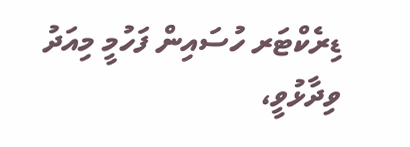ޑިރެކްޓަރ ހުސައިން ފަހުމީ މިއަދު ވިދާޅުވީ،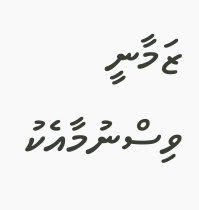ޒަމާނީ ވިސްނުމާއެކު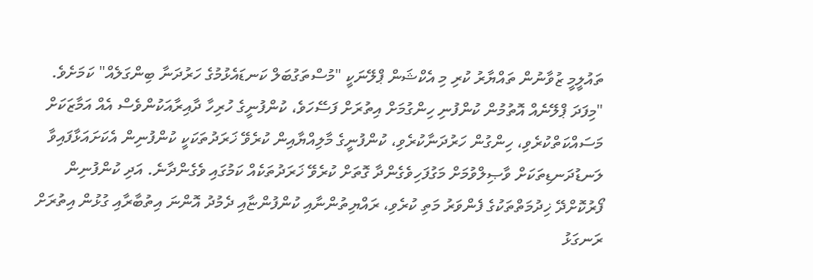ތައުލީމީ ޒުވާނުން ތައްޔާރު ކުރި މި އެކްޝަން ޕްލޭނަކީ "މުސްތަގުބަލް ކަނޑައެޅުމުގެ ހަރުދަނާ ބިންގަލެއް" ކަމަށެވެ.
"މިފަދަ ޕްލޭނެއް އޮތުމުން ކުންފުނި ހިންގުމަށް އިތުރަށް ފަސޭހަވެ، ކުންފުނީގެ ހުރިހާ ދާއިރާއަކުންވެސް އެއް އަމާޒަކަށް މަސައްކަތްކުރެވި، ހިންގުން ހަރުދަނާކުރެވި، ކުންފުނީގެ މާލިއްޔާއިން ކުރެވޭ ޚަރަދުތަކަކީ ކުންފުނިން އެކަށައަޅާފައިވާ ލަނޑުދަނޑިތަކަށް ވާޞިލްވުމަށް މަގުފަހިވެގެންދާ ގޮތަށް ކުރެވޭ ޚަރަދުތަކެއް ކަމުގައި ވެގެންދާނެ. އަދި ކުންފުނިން ފޯރުކޮށްދޭ ޚިދުމަތްތަކުގެ ފެންވަރު މަތި ކުރެވި، ރައްޔިތުންނާއި ކުންފުންޏާއި ދެމުދު އޮންނަ އިތުބާރާއި ގުޅުން އިތުރަށް ރަނގަޅު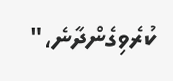ކުރެވިގެންދާނެ،"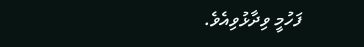ފަހުމީ ވިދާޅުވިއެވެ.